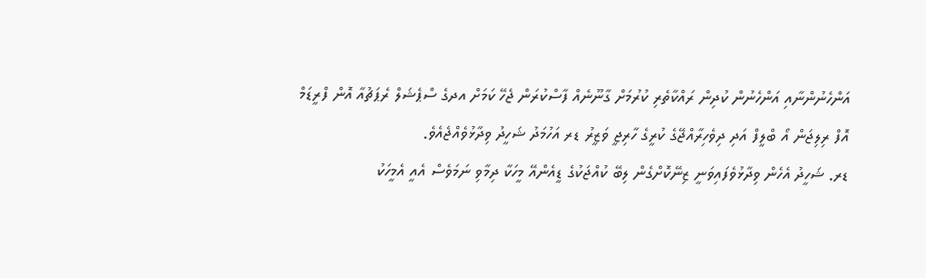އަންހެނުންނާއި އަންހެނުން ކުދިން ރައްކާތެރި ކުރުމަށް ގާނޫނެއް ފާސްކުރަން ޖެހޭ ކަމަށް އދގެ ސްޕެޝަލް ރެޕަޗުއާ އޮން ފްރީޑަމް އޮފް ރިލިޖަން އޯ ބްލީފް އަދި ދިވެހިރާއްޖޭގެ ކުރީގެ ހާރިޖީ ވަޒީރު ޑރ އަހުމަދު ޝަހީދު ވިދާޅުވެއްޖެއެވެ.
ޑރ. ޝަހީދު އެހެން ވިދާޅުވެފައިވަނީ ޒިނޭކޮށްގެން ލިބޭ ކުއްޖަކުގެ ޑީއެންއޭ މީހަކާ ދިމާވި ނަމަވެސް އެއީ އެމީހަކު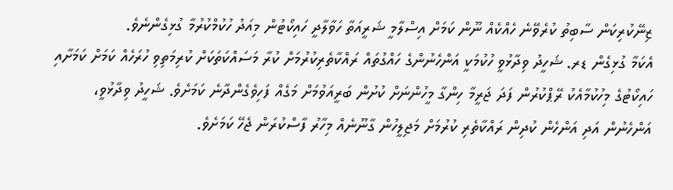ޒިނޭކުރިކަން ސާބިތު ކުރެވޭނެ ހެއްކެއް ނޫން ކަމަށް އިސްލާމީ ޝަރީއަތާ ހަވާލާދީ ހައިކޯޓުން މިއަދު ހުކުމްކުރުމާ ގުޅިގެންނެވެ.
އެކަމާ ގުޅިގެން ޑރ. ޝަހީދު ވިދާޅުވީ ހުކުމަކީ އަންހެނުންގެ ހައްގުތައް ރައްކާތެރިކުރުމަށް ކުރާ މަސައްކަތަކަށް ކުރިމަތިވި ހުރަހެއް ކަމަށް ކަމަށާއި ހައިކޯޓުގެ މިހުކުމާއެކު ރޭޕްކުރުން ފަދަ ޖަރީމާ ހިންގާ މީހުންނަށް ކުށުން ބަރީއަވުމަށް މަގެއް ފަހިވެގެންދާނެ ކަމަށެވެ. ޝަހީދު ވިދާޅުވީ، އަންހެނުން އަދި އަންހެން ކުދިން ރައްކާތެރި ކުރުމަށް މަޖިލީހުން ގާނޫނެއް މިހާރު ފާސްކުރަން ޖެހޭ ކަމަށެވެ.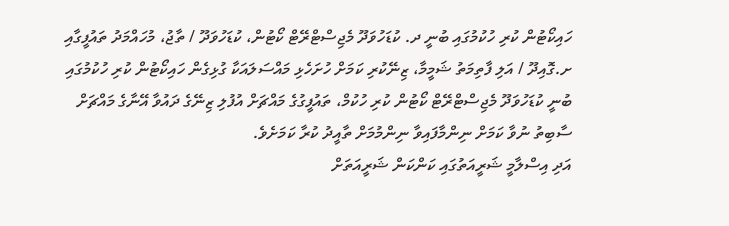ހައިކޯޓުން ކުރި ހުކުމުގައި ބުނީ ދ. ކުޑަހުވަދޫ މެޖިސްޓްރޭޓް ކޯޓުން، ކުޑަހުވަދޫ / ތާޖު، މުހައްމަދު ތައުފީގާއި ށ.ގޮއިދޫ / އަލި ފާތިމަތު ޝަމީމާ، ޒިނޭކުރި ކަމަށް ހުށަހެޅި މައްސަލައަކާ ގުޅިގެން ހައިކޯޓުން ކުރި ހުކުމުގައި ބުނީ ކުޑަހުވަދޫ މެޖިސްޓްރޭޓް ކޯޓުން ކުރި ހުކުމް، ތައުފީގުގެ މައްޗަށް އުފުލި ޒިނޭގެ ދައުވާ އޭނާގެ މައްޗަށް ސާބިތު ނުވާ ކަމަށް ނިންމާފައިވާ ނިންމުމަށް ތާއީދު ކުރާ ކަމަށެވެ.
އަދި އިސްލާމީ ޝަރީއަތުގައި ކަންކަން ޝަރީއަތަށް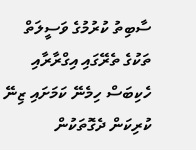ސާބިތު ކުރުމުގެ ވަސީލަތް ތަކުގެ ތެރޭގައި އިގްރާރާއި ހެކިބަސް ހިމެނޭ ކަމަށައި ޒިނޭ ކުރިކަން ދެގޮތަކުން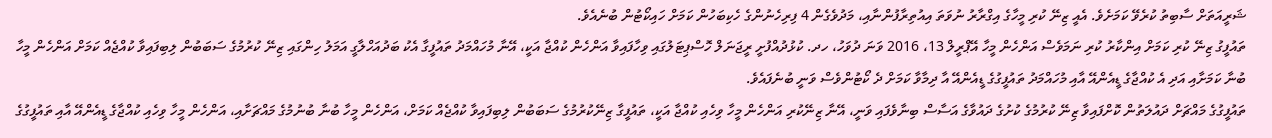ޝަރީއަތަށް ސާބިތު ކުރެވޭ ކަމަށެވެ. އެއީ ޒިނޭ ކުރި މީހާގެ އިގްރާރު ނުވަތަ އިއުތިރާފުންނާއި، މަދުވެގެން 4 ފިރިހެނުންގެ ހެކިބަހުން ކަމަށް ހައިކޯޓުން ބުނެއެވެ.
ތައުފީގު ޒިނޭ ކުރި ކަމަށް އިންކާރު ކުރި ނަމަވެސް އަންހެން މީހާ އޭޕްރީލް 13، 2016 ވަނަ ދުވަހު، ހދ. ކުޅުދުއްފުށީ ރީޖަނަލް ހޮސްޕިޓަލުގައި ވިހާފައިވާ އަންހެން ކުއްޖާ އަކީ، އޭނާ މުހައްމަދު ތައުފީގާ އެކު ބަދުއަހްލާގީ އަމަލު ހިންގައި ޒިނޭ ކުރުމުގެ ސަބަބުން ލިބިފައިވާ ކުއްޖެއް ކަމަށް އަންހެން މީހާ ބުނާ ކަމަށާއި އަދި އެ ކުއްޖާގެ ޑީއެންއޭ އާއި މުހައްމަދު ތައުފީގުގެ ޑީއެންއޭ އާ ދިމާވާ ކަމަށް ދެ ކޯޓުންވެސް ވަނީ ބުނެފައެވެ.
ތައުފީގުގެ މައްޗަށް ދައުލަތުން ކޮށްފައިވާ ޒިނޭ ކުރުމުގެ ކުށުގެ ދައުވާގެ އަސާސް ބިނާވެފައި ވަނީ، އޭނާ ޒިނޭކުރި އަންހެން މީހާ ވިހެއި ކުއްޖާ އަކީ، ތައުފީގާ ޒިނޭކުރުމުގެ ސަބަބުން ލިބިފައިވާ ކުއްޖެއް ކަމަށް، އަންހެން މީހާ ބުނާ ބުނުމުގެ މައްޗަށާއި، އަންހެން މީހާ ވިހެއި ކުއްޖާގެ ޑީއެންއޭ އާއި ތައުފީގުގެ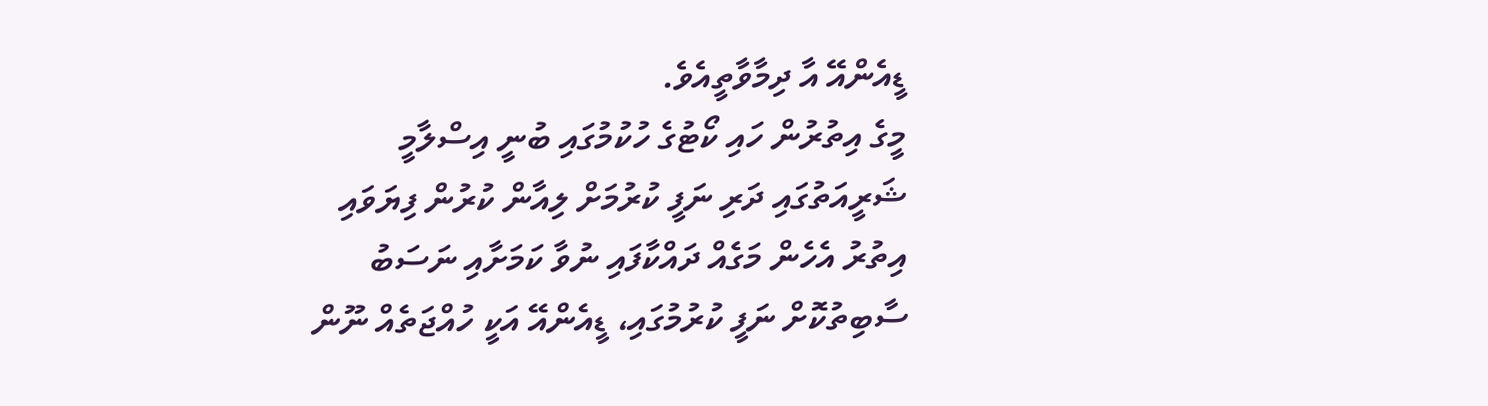ޑީއެންއޭ އާ ދިމާވާތީއެވެ.
މީގެ އިތުރުން ހައި ކޯޓުގެ ހުކުމުގައި ބުނީ އިސްލާމީ ޝަރީއަތުގައި ދަރި ނަފީ ކުރުމަށް ލިއާން ކުރުން ފިޔަވައި އިތުރު އެހެން މަގެއް ދައްކާފައި ނުވާ ކަމަށާއި ނަސަބު ސާބިތުކޮށް ނަފީ ކުރުމުގައި، ޑީއެންއޭ އަކީ ހުއްޖަތެއް ނޫން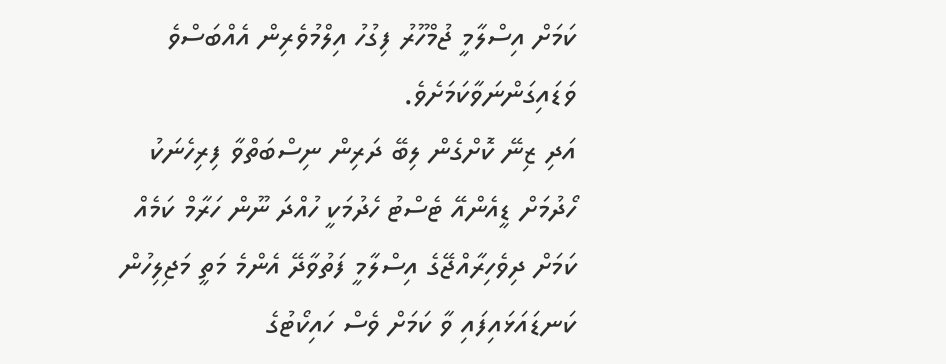ކަމަށް އިސްލާމީ ޖުމްހޫރު ފިގުހު އިލްމުވެރިން އެއްބަސްވެ ވަޑައިގަންނަވާކަމަށެވެ.
އަދި ޒިނޭ ކޮށްގެން ލިބޭ ދަރިން ނިސްބަތްވާ ފިރިހެނަކު ހޯދުމަށް ޑީއެންއޭ ޓެސްޓު ހެދުމަކީ ހުއްދަ ނޫން ހަރާމް ކަމެއް ކަމަށް ދިވެހިރާއްޖޭގެ އިސްލާމީ ފަތުވާދޭ އެންމެ މަތީ މަޖިލިހުން ކަނޑައަޅައިފައި ވާ ކަމަށް ވެސް ހައިކޯޓުގެ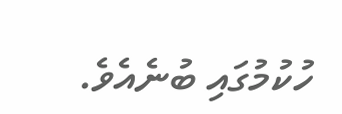ހުކުމުގައި ބުނެއެވެ.